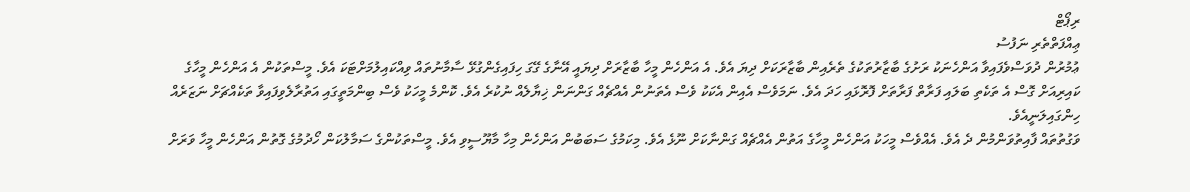ރިޕޯޓް
ޢިއްފަތްތެރި ނަފުސު
ޢުމުރުން ދުވަސްވެފައިވާ އަންހެނަކު ރަށުގެ ބާޒާރުތަކުގެ ތެރެއިން ބާޒާރަކަށް ދިޔަ އެވެ. އެ އަންހެން މީހާ ބާޒާރަށް ދިޔައީ އޭނާގެ ގޭގަ ހިފައިގެންގުޅޭ ސާމާނުތައް ވިއްކައިލުމަށްޓަކަ އެވެ. މީސްތަކުން އެ އަންހެން މީހާގެ ކައިރިއަށް ގޮސް އެ ތަކެތި ބަލައި ފަރާތް ފަރާތަށް ފޮރޮޅައި ހަދަ އެވެ. ނަމަވެސް އެއިން އެކަކު ވެސް އެތަނުން އެއްޗެއް ގަންނަން ޚިޔާލެއް ނުކުރެ އެވެ. ކޮންމެ މީހަކު ވެސް ބިންމަތީގައި އަތުރާލެވިފައިވާ ތަކެއްޗަށް ނަޒަރެއް ހިންގައިލަނީއެވެ.
ވަގުތުތައް ފާއިތުވަންމުން ދެ އެވެ. އެއްވެސް މީހަކު އަންހެން މީހާގެ އަތުން އެއްޗެއް ގަންނާކަށް ނޫޅެ އެވެ. މިކަމުގެ ސަބަބުން އަންހެން މިހާ މާޔޫސީވި އެވެ. މީސްތަކުންގެ ސަމާލުކަން ހޯދުމުގެ ގޮތުން އަންހެން މީހާ ވަރަށް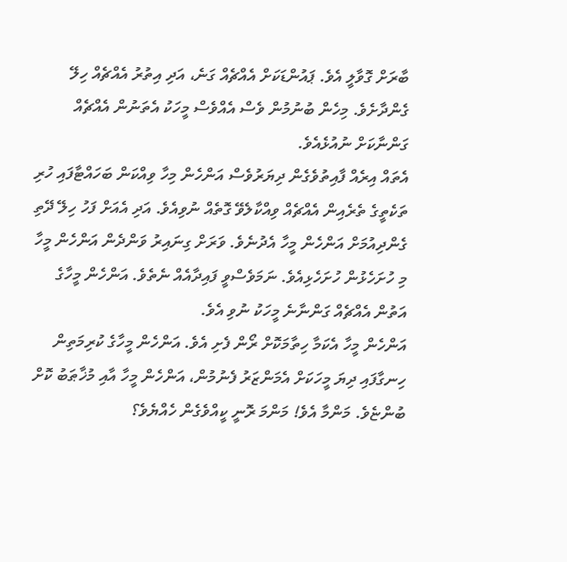ބާރަށް ގޮވާލީ އެވެ. ޕައުންޑަކަށް އެއްޗެއް ގަނެ، އަދި އިތުރު އެއްޗެއް ހިލޭ ގެންދާށެވެ. މިހެން ބުނުމުން ވެސް އެއްވެސް މީހަކު އެތަނުން އެއްޗެއް ގަންނާކަށް ނުއުޅެއެވެ.
އެތައް އިރެއް ފާއިތުވެގެން ދިޔަރުވެސް އަންހެން މިހާ ވިއްކަން ބަހައްޓާފައި ހުރި ތަކެތީގެ ތެރެއިން އެއްޗެއް ވިއްކާލެވޭ ގޮތެއް ނުވިއެވެ. އަދި އެއަށް ފަހު ހިލޭ ދޭތި ގެންދިއުމަށް އަންހެން މީހާ އެދުނެވެ. ވަރަށް ގިނައިރު ވަންދެން އަންހެން މީހާ މި ހުށަހެޅުން ހުށަހެޅިއެވެ. ނަމަވެސްވީ ފައިދާއެއް ނެތެވެ. އަންހެން މީހާގެ އަތުން އެއްޗެއް ގަންނާނެ މީހަކު ނުވި އެވެ.
އަންހެން މީހާ އެކަމާ ހިތާމަކޮށް ރޯން ފެށި އެވެ. އަންހެން މީހާގެ ކުރިމަތިން ހިނގާފައި ދިޔަ މީހަކަށް އެމަންޒަރު ފެނުމުން، އަންހެން މީހާ އާއި މުޚާޠަބު ކޮށް ބުންޏެވެ. މަންމާ އެވެ! މަންމަ ރޮނީ ކީއްވެގެން ހެއްޔެވެ؟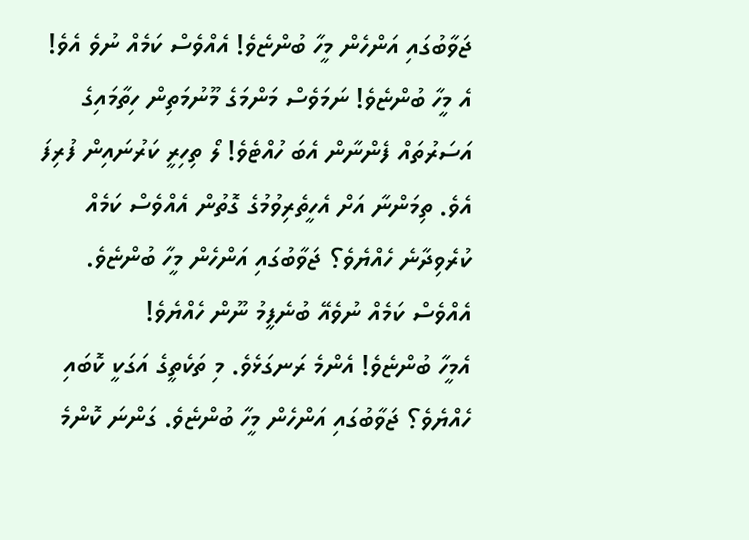ޖަވާބުގައި އަންހެން މީހާ ބުންޏެވެ! އެއްވެސް ކަމެއް ނުވެ އެވެ!
އެ މީހާ ބުންޏެވެ! ނަމަވެސް މަންމަގެ މޫނުމަތިން ހިތާމައިގެ އަސަރުތައް ފެންނާން އެބަ ހުއްޓެވެ! ލޯ ތިހިރީ ކަރުނައިން ފުރިފަ އެވެ. ތިމަންނާ އަށް އެހީތެރިވުމުގެ ގޮތުން އެއްވެސް ކަމެއް ކުރެވިދާނެ ހެއްޔެވެ؟ ޖަވާބުގައި އަންހެން މީހާ ބުންޏެވެ. އެއްވެސް ކަމެއް ނުވެއޭ ބުނެފީމު ނޫން ހެއްޔެވެ!
އެމީހާ ބުންޏެވެ! އެންމެ ރަނގަޅެވެ. މި ތަކެތީގެ އަގަކީ ކޮބައި ހެއްޔެވެ؟ ޖަވާބުގައި އަންހެން މީހާ ބުންޏެވެ. ގަންނަ ކޮންމެ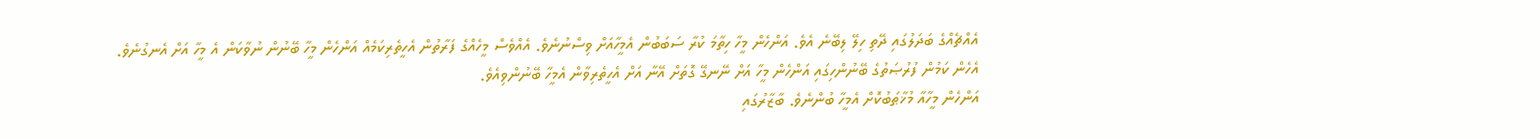އެއްޗެއްގެ ބަދަލުގައި ދޭތި ހިލޭ ލިބޭނެ އެވެ. އަންހެން މީހާ ހިތާމަ ކުރާ ސަބަބުން އެމީހާއަށް ވިސްނުނެވެ. އެއްވެސް މީހެއްގެ ފަރާތުން އެހީތެރިކަމެއް އަންހެން މީހާ ބޭނުން ނުވާކަން އެ މީހާ އަށް އެނގުނެވެ. އެހެން ކަމުން ފުރުޞަތުގެ ބޭނުންހިގައި އަންހެން މީހާ އަށް ނޭނގޭ ގޮތަށް އޭނާ އަށް އެހީތެރިވާން އެމީހާ ބޭނުންވިއެވެ.
އަންހެން މީހާއާ މުޚާޠަބުކޮށް އެމީހާ ބުންނެވެ. ބާޒާރުގައި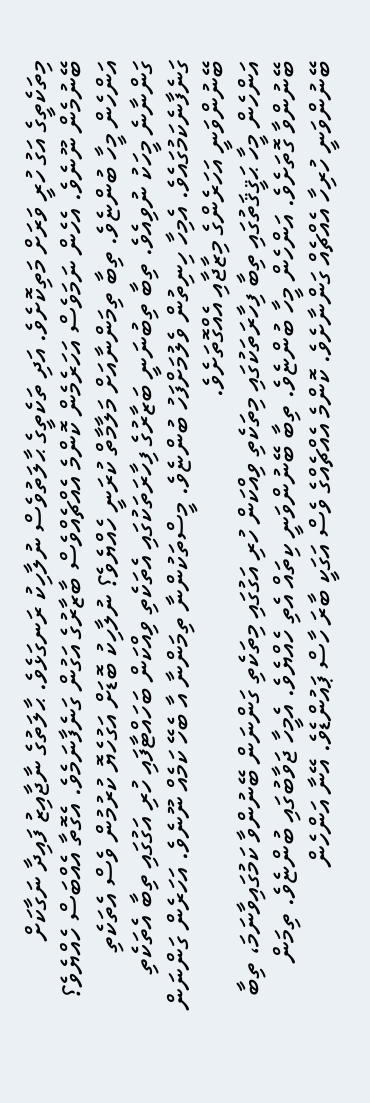މިތަކެތީގެ އަގު ހުރީ ވަރަށް މަތިކޮށެވެ. އަދި ތަކެތީގެ ޙާލަތުވެސް ނުލާހިކު ރަނގަޅެވެ. ޙާލަތުގެ ނާޖާއިޒު ފައިދާ ނަގާކަށް ބޭނުމެން ނޫނެވެ. އެހެން ނަމަވެސް އަހަރެމެން ކޮންމެ އެއްޗެއްވެސް ބާޒާރުގެ އަގުން ގަނެފާނަމެވެ. އެގޮތާ އެއްބަސް ހެއްޔެވެ؟
އަންހެން މީހާ ބުންޏެވެ. ތިބާ ތިމަންނާއަށް މަލާމާތް ކުރަނީ ހެއްޔެވެ؟ ނުލާހިކު ބޮޑަށް އަގުހެޔޮ ކުރުމުން ވެސް އެތަކެތި ގަންނާނެ މީހަކު ނުވިއެވެ. ތިބާ ތިބުނަނީ ބަޒާރުގެ ފިހާރަތަކުގައި އެތަކެތި ވިއްކަން ބަހައްޓާފައި ހުރި އަގުގައި ތިބާ އެތަކެތި ގަނެފާނެކަމުގައެވެ. އެމިހާ ހިނިތުން ވެލުމަށްފަހު ބުންޏެވެ. މީސްތަކުންނާ ތިމަންނާ އާ ބެހޭ ކަމެއް ނޫނެވެ. އަހަރެން ގަންނަން ބޭނުންވަނީ އަހަރެންގެ މިޒާޖާއި އެއްގޮތަށެވެ.
އަންހެން މީހާ ޙަޤީޤަތުގައި ތިބާ ފިހާރަތަކުގައި މިތަކެތި ވިއްކަން ހުރި އަގުގައި މިތަކެތި ގަންނަން ބޭނުންވާ ކަމުގައިވާނަމަ، ތިބާ ބޭނުންވާ ގޮތަށެވެ. އަންހެން މީހާ ބުންޏެވެ. ތިބާ ބޭނުންވަނީ ކިތައް އެތި ހެއްޔެވެ. އެމީހާ ޖަވާބުގައި ބުންޏެވެ. ތިމަން ބޭނުންވަނީ ހުރިހާ އެއްޗެއް ގަންނާށެވެ. ކޮންމެ އެއްޗެއްގެ ވެސް އަގަކީ ބާރަ ހާސް ޕައުންޑެވެ. އޭނާ އަންހެން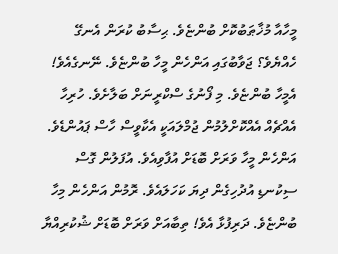މީހާއާ މުޚާޠަބުކޮށް ބުންޏެވެ. ޙިސާބު ކުރަން އެނގޭ ހެއްޔެވެ؟ ޖަވާބުގައި އަންހެން މީހާ ބުންޏެވެ. ނޭނގެއެވެ! އެމީހާ ބުންޏެވެ. މި ފޯނުގެ ސްކްރީނަށް ބަލާށެވެ. ހުރިހާ އެއްޗެއް އެއްކޮށްލުމުން ޖުމްލައަކީ އެކާވީސް ހާސް ޕައުންޑެވެ.
އަންހެން މީހާ ވަރަށް ބޮޑަށް އުފާވިއެވެ. އުފަލުން ގޮސް ސިކުނޑި އުދުހިގެން ދިޔަ ކަހަލައެވެ. ރޮމުން އަންހެން މިހާ ބުންޏެވެ. ދަރިފުޅާ އެވެ! ތިބާއަށް ވަރަށް ބޮޑަށް ޝުކުރިއްޔާ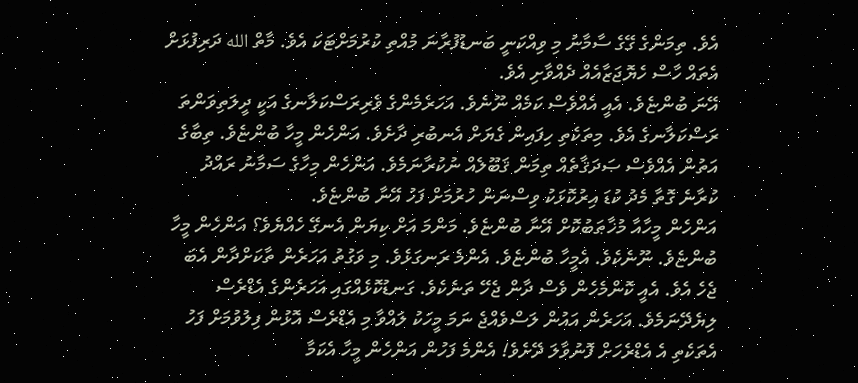އެވެ. ތިމަންގެ ގޭގެ ސާމާނު މި ވިއްކަނީ ބަނޑުފުރާނަ މުއްތި ކުރުމަށްޓަކަ އެވެ. މާތް الله ދަރިފުޅަށް އެތައް ހާސް ހެޔޮޖަޒާއެއް ދެއްވާށި އެވެ.
އޭނަ ބުންޏެވެ. އެއީ އެއްވެސް ކަމެއް ނޫނެވެ. އަހަރެމެންގެ ވެރިރަސްކަލާނގެ އަކީ ދީލަތިވަންތަ ރަސްކަލާނގެ އެވެ. މިތަކެތި ހިފައިން ގެޔަށް އެނބުރި ދާށެވެ. އަންހެން މީހާ ބުންޏެވެ. ތިބާގެ އަތުން އެއްވެސް ޞަދަޤާތެއް ތިމަން ޤަބޫލެއް ނުކުރާނަމެވެ. އަންހެން މިހާގެ ސަމާނު ރައްދު ކުރާނެ ގޮތާ މެދު ކުޑަ އިރުކޮޅަކު ވިސްނަން ހުރުމަށް ފަހު އޭނާ ބުންޏެވެ.
އަންހެން މީހާއާ މުޚާޠަބުކޮށް އޭނާ ބުންޏެވެ. މަންމަ އަށް ކިޔަން އެނގޭ ހެއްޔެވެ؟ އަންހެން މީހާ ބުންޏެވެ. ނޫނެކެވެ. އެމީހާ ބުންޏެވެ. އެންމެ ރަނގަޅެވެ. މި ވަގުތު އަހަރެން ތާކަށްދާން އެބަ ޖެހެ އެވެ. އެއީ ކޮންމެހެން ވެސް ދާން ޖެހޭ ތަނެކެވެ. ގަނޑުކޮޅެއްގައި އަހަރެންގެ އެޑްރެސް ލިޔެދޭނަމެވެ. އަހަރެން އައުން ލަސްވެއްޖެ ނަމަ މީހަކު ލައްވާ މި އެޑްރެސް އޮޅުން ފިލުވުމަށް ފަހު އެތަކެތި އެ އެޑްރެހަށް ފޮނުވާލަ ދޭށެވެ! އެންމެ ފަހުން އަންހެން މީހާ އެކަމާ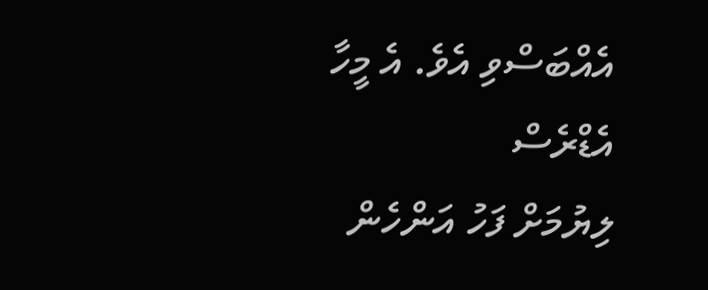އެއްބަސްވި އެވެ. އެ މީހާ އެޑްރެސް
ލިޔުމަށް ފަހު އަންހެން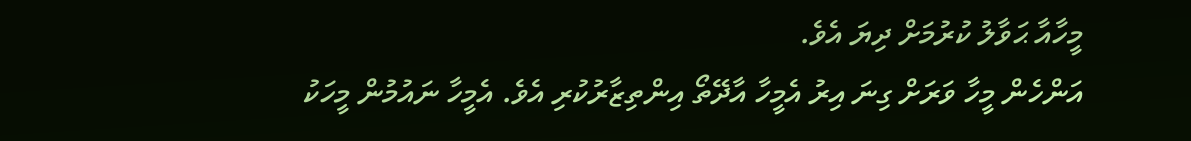މީހާއާ ޙަވާލު ކުރުމަށް ދިޔަ އެވެ.
އަންހެން މީހާ ވަރަށް ގިނަ އިރު އެމީހާ އާދޭތޯ އިންތިޒާރުކުރި އެވެ. އެމީހާ ނައުމުން މީހަކު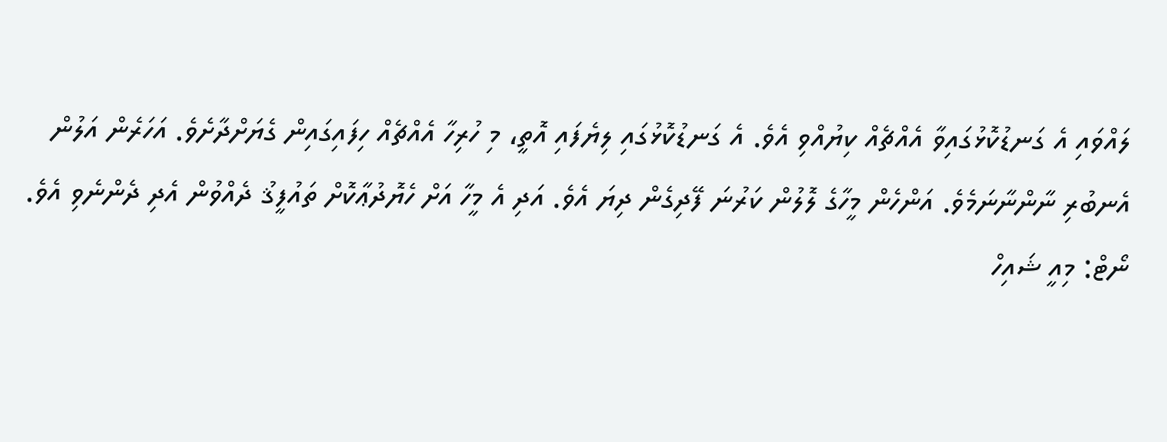ލައްވައި އެ ގަނޑުކޮޅުގައިވާ އެއްޗެއް ކިޔުއްވި އެވެ. އެ ގަނޑުކޮޅުގައި ލިޔެފައި އޮތީ، މި ހުރިހާ އެއްޗެއް ހިފައިގައިން ގެޔަށްދާށެވެ. އަހަރެން އަލުން އެނބުރި ނާންނާނަމެވެ. އަންހެން މީހާގެ ލޮލުން ކަރުނަ ފޭދިގެން ދިޔަ އެވެ. އަދި އެ މީހާ އަށް ހެޔޮދުޢާކޮށް ތައުފީޤު ދެއްވުން އެދި ދެންނެވި އެވެ.
ނޯޓް: މިއީ ޝައިހް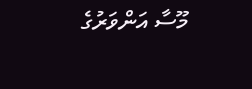މޫސާ އަންވަރުގެ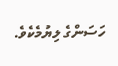ހަސަންގެ ލިޔުމެކެވެ.